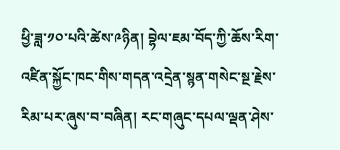ཕྱི་ཟླ་༡༠་པའི་ཚེས་༩ཉིན། བྷེལ་ཇམ་བོད་ཀྱི་ཆོས་རིག་འཛིན་སྐྱོང་ཁང་གིས་གདན་འདྲེན་སྙན་གསེང་སྔ་རྗེས་རིམ་པར་ཞུས་བ་བཞིན། རང་གཞུང་དཔལ་ལྡན་ཤེས་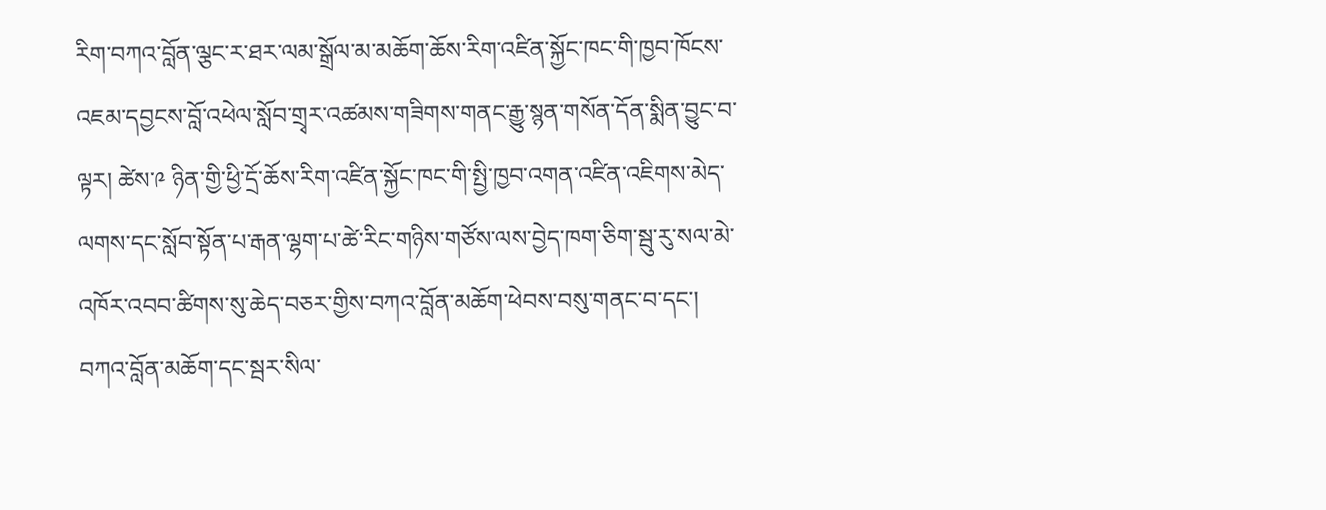རིག་བཀའ་བློན་ལྕང་ར་ཐར་ལམ་སྒྲོལ་མ་མཆོག་ཆོས་རིག་འཛིན་སྐྱོང་ཁང་གི་ཁྱབ་ཁོངས་འཇམ་དབྱངས་བློ་འཕེལ་སློབ་གྲྭར་འཚམས་གཟིགས་གནང་རྒྱུ་སྙན་གསོན་དོན་སྨིན་བྱུང་བ་ལྟར། ཚེས་༩ ཉིན་གྱི་ཕྱི་དྲོ་ཆོས་རིག་འཛིན་སྐྱོང་ཁང་གི་སྤྱི་ཁྱབ་འགན་འཛིན་འཇིགས་མེད་ལགས་དང་སློབ་སྟོན་པ་རྒན་ལྷག་པ་ཚེ་རིང་གཉིས་གཙོས་ལས་བྱེད་ཁག་ཅིག་སྦུ་རུ་སལ་མེ་འཁོར་འབབ་ཚིགས་སུ་ཆེད་བཅར་གྱིས་བཀའ་བློན་མཆོག་ཕེབས་བསུ་གནང་བ་དང་།
བཀའ་བློན་མཆོག་དང་སྦར་སིལ་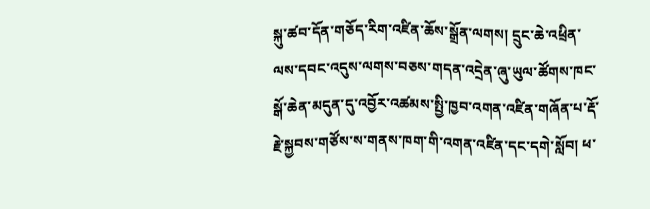སྐུ་ཚབ་དོན་གཅོད་རིག་འཛིན་ཆོས་སྒྲོན་ལགས། དྲུང་ཆེ་འཕྲིན་ལས་དབང་འདུས་ལགས་བཅས་གདན་འདྲེན་ཞུ་ཡུལ་ཚོགས་ཁང་སྒོ་ཆེན་མདུན་དུ་འབྱོར་འཚམས་སྤྱི་ཁྱབ་འགན་འཛིན་གཞོན་པ་རྡོ་རྗེ་སྐྱབས་གཙོས་ས་གནས་ཁག་གི་འགན་འཛིན་དང་དགེ་སློབ། ཕ་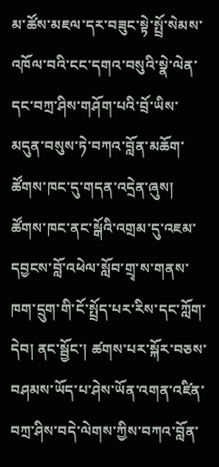མ་ཚོས་མཇལ་དར་བཟུང་སྟེ་སྤྲོ་སེམས་འཁོལ་བའི་ངང་དགའ་བསུའི་སྣེ་ལེན་དང་བཀྲ་ཤིས་གཤོག་པའི་བྲོ་ཡིས་མདུན་བསུས་ཏེ་བཀའ་བློན་མཆོག་ཚོགས་ཁང་དུ་གདན་འདྲེན་ཞུས། ཚོགས་ཁང་ནང་སྒོའི་འགྲམ་དུ་འཇམ་དབྱངས་བློ་འཕེལ་སློབ་གྲྭ་ས་གནས་ཁག་དྲུག་གི་ངོ་སྤྲོད་པར་རིས་དང་ཀློག་དེབ། ནང་སྦྱོང་། ཚགས་པར་སྐོར་བཅས་བཤམས་ཡོད་པ་ཤེས་ཡོན་འགན་འཛིན་བཀྲ་ཤིས་བདེ་ལེགས་ཀྱིས་བཀའ་བློན་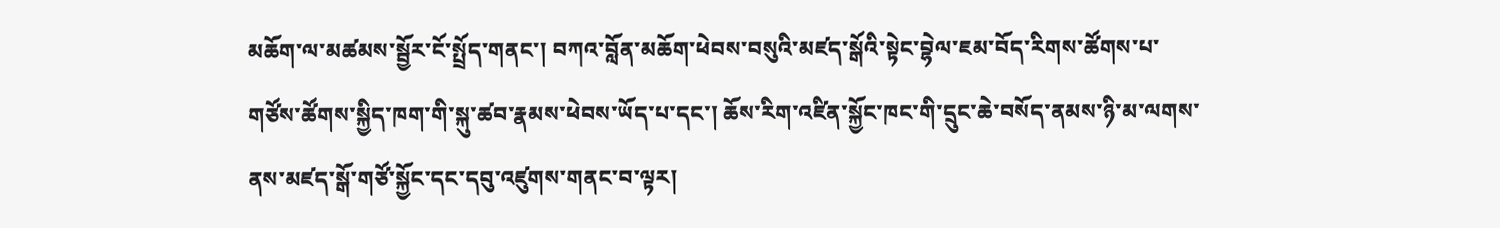མཆོག་ལ་མཚམས་སྦྱོར་ངོ་སྤྲོད་གནང་། བཀའ་བློན་མཆོག་ཕེབས་བསུའི་མཛད་སྒོའི་སྟེང་བྷེལ་ཇམ་བོད་རིགས་ཚོགས་པ་གཙོས་ཚོགས་སྐྱིད་ཁག་གི་སྐུ་ཚབ་རྣམས་ཕེབས་ཡོད་པ་དང་། ཆོས་རིག་འཛིན་སྐྱོང་ཁང་གི་དྲུང་ཆེ་བསོད་ནམས་ཉི་མ་ལགས་ནས་མཛད་སྒོ་གཙོ་སྐྱོང་དང་དབུ་འཛུགས་གནང་བ་ལྟར།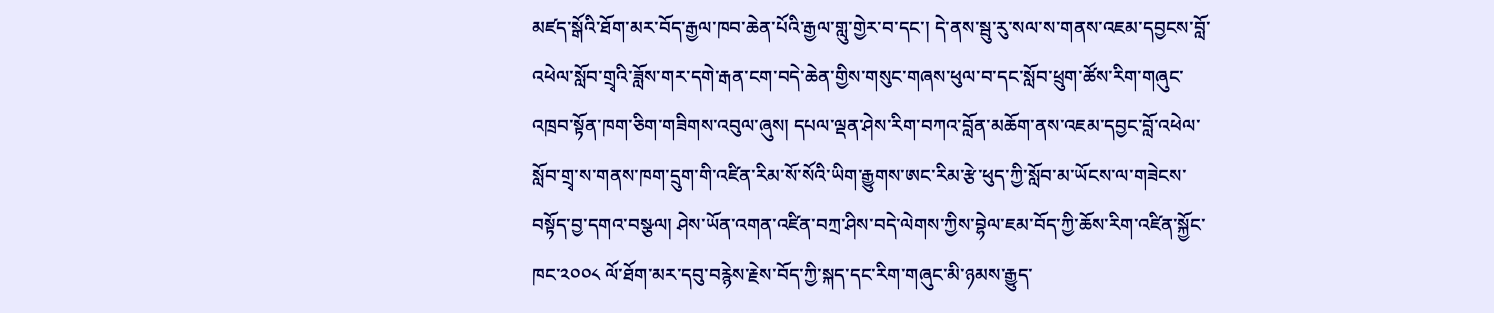མཛད་སྒོའི་ཐོག་མར་བོད་རྒྱལ་ཁབ་ཆེན་པོའི་རྒྱལ་གླུ་གྱེར་བ་དང་། དེ་ནས་སྦུ་རུ་སལ་ས་གནས་འཇམ་དབྱངས་བློ་འཕེལ་སློབ་གྲྭའི་ཟློས་གར་དགེ་རྒན་ངག་བདེ་ཆེན་གྱིས་གསུང་གཞས་ཕུལ་བ་དང་སློབ་ཕྲུག་ཚོས་རིག་གཞུང་འཁྲབ་སྟོན་ཁག་ཅིག་གཟིགས་འབུལ་ཞུས། དཔལ་ལྡན་ཤེས་རིག་བཀའ་བློན་མཆོག་ནས་འཇམ་དབྱང་བློ་འཕེལ་སློབ་གྲྭ་ས་གནས་ཁག་དྲུག་གི་འཛིན་རིམ་སོ་སོའི་ཡིག་རྒྱུགས་ཨང་རིམ་རྩེ་ཕུད་ཀྱི་སློབ་མ་ཡོངས་ལ་གཟེངས་བསྟོད་བྱ་དགའ་བསྩལ། ཤེས་ཡོན་འགན་འཛིན་བཀྲ་ཤིས་བདེ་ལེགས་ཀྱིས་བྷེལ་ཇམ་བོད་ཀྱི་ཆོས་རིག་འཛིན་སྐྱོང་ཁང་༢༠༠༨ ལོ་ཐོག་མར་དབུ་བརྙེས་རྗེས་བོད་ཀྱི་སྐད་དང་རིག་གཞུང་མི་ཉམས་རྒྱུད་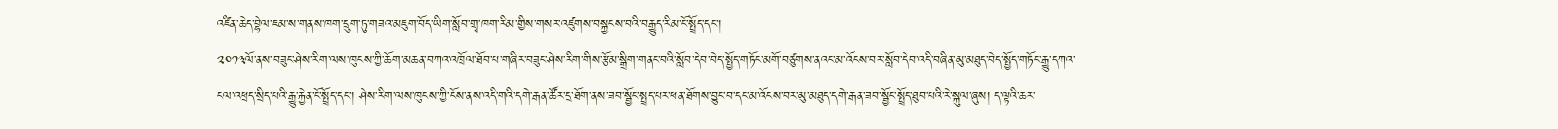འཛིན་ཆེད་བྷེལ་ཇམ་ས་གནས་ཁག་དྲུག་ཏུ་གཟའ་མཇུག་བོད་ཡིག་སློབ་གྲྭ་ཁག་རིམ་གྱིས་གསར་འཛུགས་བསྐྱངས་བའི་བརྒྱུད་རིམ་ངོ་སྤྲོད་དང་།
༢༠༡༣ལོ་ནས་བཟུང་ཤེས་རིག་ལས་ཁུངས་ཀྱི་ཆོག་མཆན་བཀའ་འཁྲོལ་ཐོབ་པ་གཞིར་བཟུང་ཤེས་རིག་གིས་རྩོམ་སྒྲིག་གནང་བའི་སློབ་དེབ་བེད་སྤྱོད་གཏོང་མགོ་བཙུགས་ནའང་མ་འོངས་བར་སློབ་དེབ་འདི་བཞིན་མུ་མཐུད་བེད་སྤྱོད་གཏོང་རྒྱུ་དཀའ་ངལ་འཕྲད་སྲིད་པའི་རྒྱུ་རྐྱེན་ངོ་སྤྲོད་དང་། ཤེས་རིག་ལས་ཁུངས་ཀྱི་ངོས་ནས་འདི་གའི་དགེ་རྒན་ཚོར་དྲ་ཐོག་ནས་ཟབ་སྦྱོང་སྤྲད་པར་ཕན་ཐོགས་བྱུང་བ་དང་མ་འོངས་བར་མུ་མཐུད་དགེ་རྒན་ཟབ་སྦྱོང་སྤྲོད་ཐུབ་པའི་རེ་སྐུལ་ཞུས། ད་ལྟའི་ཆར་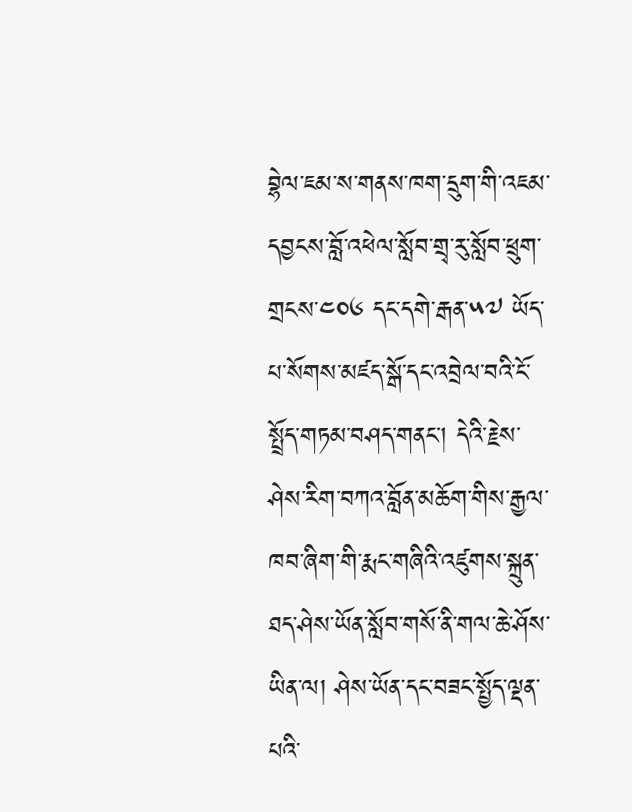བྷེལ་ཇམ་ས་གནས་ཁག་དྲུག་གི་འཇམ་དབྱངས་བློ་འཕེལ་སློབ་གྲྭ་རུ་སློབ་ཕྲུག་གྲངས་༤༠༦ དང་དགེ་རྒན་༥༧ ཡོད་པ་སོགས་མཛད་སྒོ་དང་འབྲེལ་བའི་ངོ་སྤྲོད་གཏམ་བཤད་གནང་། དེའི་རྗེས་ཤེས་རིག་བཀའ་བློན་མཆོག་གིས་རྒྱལ་ཁབ་ཞིག་གི་རྨང་གཞིའི་འཛུགས་སྐྲུན་ཐད་ཤེས་ཡོན་སློབ་གསོ་ནི་གལ་ཆེ་ཤོས་ཡིན་ལ། ཤེས་ཡོན་དང་བཟང་སྤྱོད་ལྡན་པའི་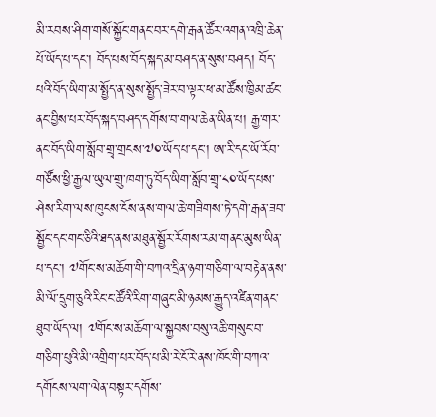མི་རབས་ཤིག་གསོ་སྐྱོང་གནང་བར་དགེ་རྒན་ཚོར་འགན་འཁྲི་ཆེན་པོ་ཡོད་པ་དང་། བོད་པས་བོད་སྐད་མ་བཤད་ན་སུས་བཤད། བོད་པའི་བོད་ཡིག་མ་སྤྱོད་ན་སུས་སྤྱོད་ཟེར་བ་ལྟར་ཕ་མ་ཚོས་ཁྱིམ་ཚང་ནང་བྱིས་པར་བོད་སྐད་བཤད་དགོས་བ་གལ་ཆེན་ཡིན་པ། རྒྱ་གར་ནང་བོད་ཡིག་སློབ་གྲྭ་གྲངས་༧༠་ཡོད་པ་དང་། ཨ་རི་དང་ཡོ་རོབ་གཙོས་ཕྱི་རྒྱལ་ཡུལ་གྲུ་ཁག་ཏུ་བོད་ཡིག་སློབ་གྲྭ་༨༠་ཡོད་པས་ཤེས་རིག་ལས་ཁུངས་ངོས་ནས་གལ་ཆེ་གཟིགས་ཏེ་དགེ་རྒན་ཟབ་སྦྱོང་དང་གང་ཅིའི་ཐད་ནས་མཐུན་སྦྱོར་རོགས་རམ་གནང་མུས་ཡིན་པ་དང་། ༧གོང་ས་མཆོག་གི་བཀའ་དྲིན་ཉག་གཅིག་ལ་བརྟེན་ནས་མི་ལོ་དྲུག་ཅུའི་རིང་ང་ཚོའི་རིག་གཞུང་མི་ཉམས་རྒྱུད་འཛིན་གནང་ཐུབ་ཡོད་ལ། ༧གོང་ས་མཆོག་ལ་སྐྱབས་བསུ་འཆི་གསུང་བ་གཅིག་པུའི་མི་འགྲིག་པར་བོད་པ་མི་རེ་ངོ་རེ་ནས་ཁོང་གི་བཀའ་དགོངས་ལག་ལེན་བསྟར་དགོས་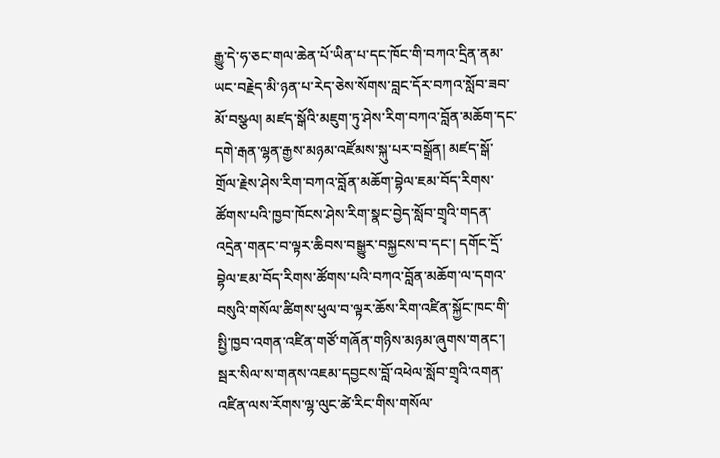རྒྱུ་དེ་ཧ་ཅང་གལ་ཆེན་པོ་ཡིན་པ་དང་ཁོང་གི་བཀའ་དྲིན་ནམ་ཡང་བརྗེད་མི་ཉན་པ་རེད་ཅེས་སོགས་བླང་དོར་བཀའ་སློབ་ཟབ་མོ་བསྩལ། མཛད་སྒོའི་མཇུག་ཏུ་ཤེས་རིག་བཀའ་བློན་མཆོག་དང་དགེ་རྒན་ལྷན་རྒྱས་མཉམ་འཛོམས་སྐུ་པར་བསྒྲོན། མཛད་སྒོ་གྲོལ་རྗེས་ཤེས་རིག་བཀའ་བློན་མཆོག་བྷེལ་ཇམ་བོད་རིགས་ཚོགས་པའི་ཁྱབ་ཁོངས་ཤེས་རིག་སྣང་བྱེད་སློབ་གྲྭའི་གདན་འདྲེན་གནང་བ་ལྟར་ཆིབས་བསྒྱུར་བསྐྱངས་བ་དང་། དགོང་དྲོ་བྷེལ་ཇམ་བོད་རིགས་ཚོགས་པའི་བཀའ་བློན་མཆོག་ལ་དགའ་བསུའི་གསོལ་ཚིགས་ཕུལ་བ་ལྟར་ཆོས་རིག་འཛིན་སྐྱོང་ཁང་གི་སྤྱི་ཁྱབ་འགན་འཛིན་གཙོ་གཞོན་གཉིས་མཉམ་ཞུགས་གནང་། སྦར་སིལ་ས་གནས་འཇམ་དབྱངས་བློ་འཕེལ་སློབ་གྲྭའི་འགན་འཛིན་ལས་རོགས་ལྷ་ལུང་ཚེ་རིང་གིས་གསོལ་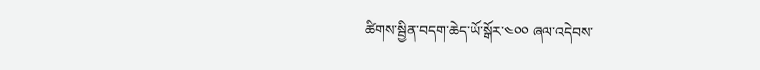ཚིགས་སྦྱིན་བདག་ཆེད་ཡོ་སྒོར་༤༠༠ ཞལ་འདེབས་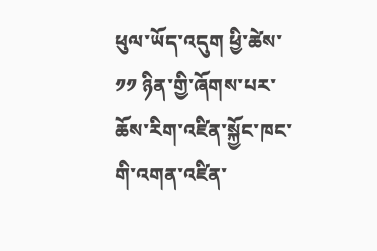ཕུལ་ཡོད་འདུག ཕྱི་ཚེས་༡༡ ཉིན་གྱི་ཞོགས་པར་ཆོས་རིག་འཛིན་སྐྱོང་ཁང་གི་འགན་འཛིན་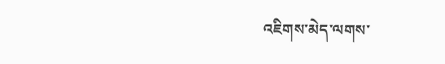འཇིགས་མེད་ལགས་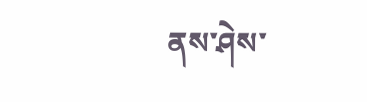ནས་ཤེས་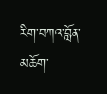རིག་བཀའ་བློན་མཆོག་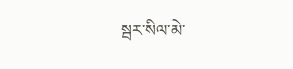སྦར་སིལ་མེ་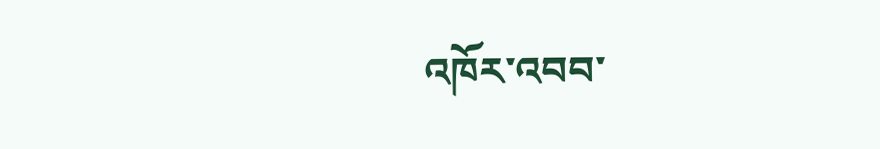འཁོར་འབབ་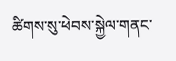ཚིགས་སུ་ཕེབས་སྐྱེལ་གནང་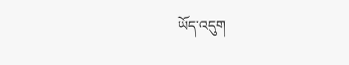ཡོད་འདུག